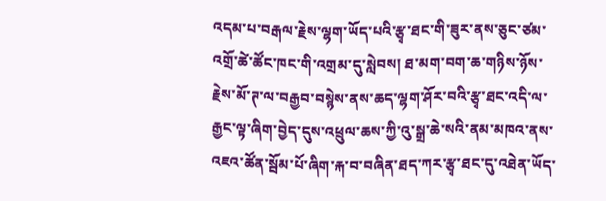འདམ་པ་བརྒལ་རྗེས་ལྷག་ཡོད་པའི་རྩྭ་ཐང་གི་ཟུར་ནས་ཅུང་ཙམ་འགྲོ་ཚེ་ཚོང་ཁང་གི་འགྲམ་དུ་སླེབས། ཐ་མག་བག་ཆ་གཉིས་ཉོས་རྗེས་མོ་ཊ་ལ་བརྒྱབ་བསྙེས་ནས་ཆད་ལྷག་ཤོར་བའི་རྩྭ་ཐང་འདི་ལ་རྒྱང་ལྟ་ཞིག་བྱེད་དུས་འཕྲུལ་ཆས་ཀྱི་འུ་སྒྲ་ཆེ་སའི་ནམ་མཁའ་ནས་འཇའ་ཚོན་སྦོམ་པོ་ཞིག་རྐ་བ་བཞིན་ཐད་ཀར་རྩྭ་ཐང་དུ་འཐེན་ཡོད་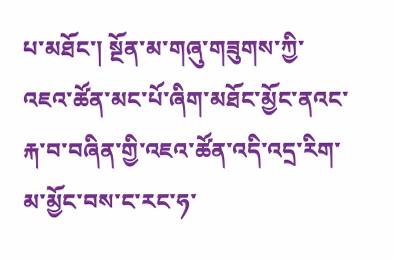པ་མཐོང་། སྔོན་མ་གཞུ་གཟུགས་ཀྱི་འཇའ་ཚོན་མང་པོ་ཞིག་མཐོང་མྱོང་ནའང་རྐ་བ་བཞིན་གྱི་འཇའ་ཚོན་འདི་འདྲ་རིག་མ་མྱོང་བས་ང་རང་ཧ་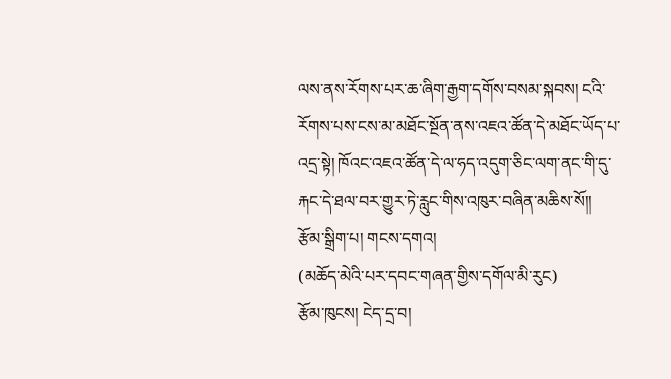ལས་ནས་རོགས་པར་ཆ་ཞིག་རྒྱག་དགོས་བསམ་སྐབས། ངའི་རོགས་པས་ངས་མ་མཐོང་སྔོན་ནས་འཇའ་ཚོན་དེ་མཐོང་ཡོད་པ་འདྲ་སྟེ། ཁོའང་འཇའ་ཚོན་དེ་ལ་ཧད་འདུག་ཅིང་ལག་ནང་གི་དུ་རྐང་དེ་ཐལ་བར་གྱུར་ཏེ་རླུང་གིས་འཁུར་བཞིན་མཆིས་སོ།།
རྩོམ་སྒྲིག་པ། གངས་དགའ།
(མཆོད་མེའི་པར་དབང་གཞན་གྱིས་དགོལ་མི་རུང)
རྩོམ་ཁུངས། ངེད་དྲ་བ།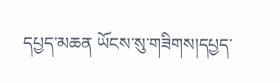དཔྱད་མཆན ཡོངས་སུ་གཟིགས།དཔྱད་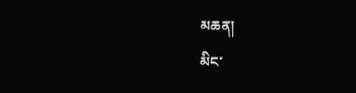མཆན།
མིང་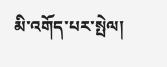མི་འགོད་པར་སྤེལ།